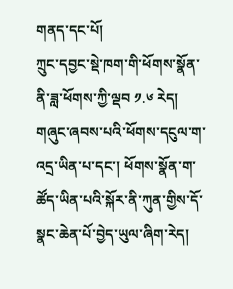གནད་དང་པོ།
ཀྲུང་དབྱང་སྡེ་ཁག་གི་ཕོགས་སྣོན་ནི་ཟླ་ཕོགས་ཀྱི་ལྡབ ༡.༦ རེད།
གཞུང་ཞབས་པའི་ཕོགས་དངུལ་ག་འདྲ་ཡིན་པ་དང་། ཕོགས་སྣོན་ག་ཚོད་ཡིན་པའི་སྐོར་ནི་ཀུན་གྱིས་དོ་སྣང་ཆེན་པོ་བྱེད་ཡུལ་ཞིག་རེད།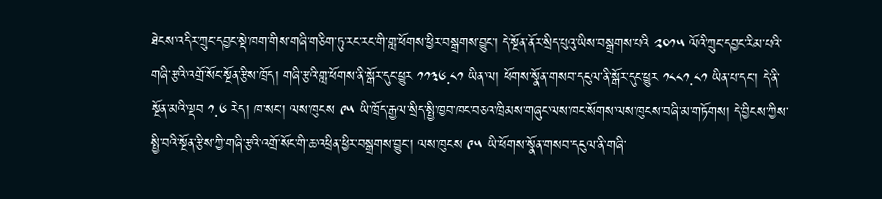ཐེངས་འདིར་ཀྲུང་དབྱང་སྡེ་ཁག་གིས་གཞི་གཅིག་ཏུ་རང་རང་གི་གླ་ཕོགས་ཕྱིར་བསྒྲགས་བྱུང་། དེ་སྔོན་ནོར་སྲིད་པུའུ་ཡིས་བསྒྲགས་པའི ༢༠༡༥ ལོའི་ཀྲུང་དབྱང་རིམ་པའི་གཞི་རྩའི་འགྲོ་སོང་སྔོན་རྩིས་ཁྲོད། གཞི་རྩའི་གླ་ཕོགས་ནི་སྒོར་དུང་ཕྱུར ༡༡༣༦.༨༡ ཡིན་ལ། ཕོགས་སྣོན་གསབ་དངུལ་ནི་སྒོར་དུང་ཕྱུར ༡༨༨༡.༨༡ ཡིན་པ་དང་། དེ་ནི་སྔོན་མའི་ལྡབ ༡.༦ རེད། ཁ་སང་། ལས་ཁུངས ༩༥ ཡི་ཁྲོད་རྒྱལ་སྲིད་སྤྱི་ཁྱབ་ཁང་བཅའ་ཁྲིམས་གཞུང་ལས་ཁང་སོགས་ལས་ཁུངས་བཞི་མ་གཏོགས། དེ་བྱིངས་ཀྱིས་སྤྱི་བའི་སྔོན་རྩིས་ཀྱི་གཞི་རྩའི་འགྲོ་སོང་གི་ཆ་འཕྲིན་ཕྱིར་བསྒྲགས་བྱུང་། ལས་ཁུངས ༩༥ ཡི་ཕོགས་སྣོན་གསབ་དངུལ་ནི་གཞི་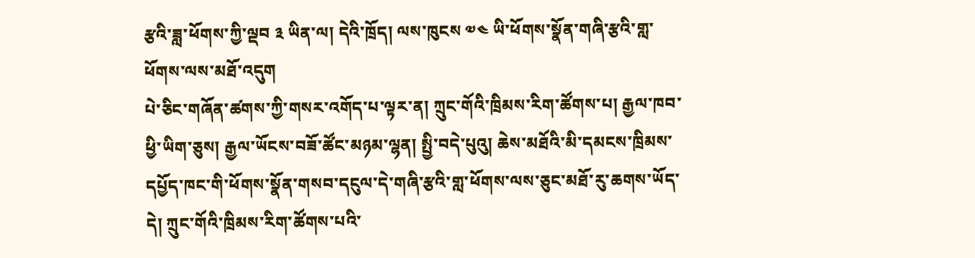རྩའི་ཟླ་ཕོགས་ཀྱི་ལྡབ ༣ ཡིན་ལ། དེའི་ཁྲོད། ལས་ཁུངས ༧༤ ཡི་ཕོགས་སྣོན་གཞི་རྩའི་གླ་ཕོགས་ལས་མཐོ་འདུག
པེ་ཅིང་གཞོན་ཚགས་ཀྱི་གསར་འགོད་པ་ལྟར་ན། ཀྲུང་གོའི་ཁྲིམས་རིག་ཚོགས་པ། རྒྱལ་ཁབ་ཕྱི་ཡིག་ཅུས། རྒྱལ་ཡོངས་བཟོ་ཚོང་མཉམ་ལྷན། སྤྱི་བདེ་པུའུ། ཆེས་མཐོའི་མི་དམངས་ཁྲིམས་དཔྱོད་ཁང་གི་ཕོགས་སྣོན་གསབ་དངུལ་དེ་གཞི་རྩའི་གླ་ཕོགས་ལས་ཅུང་མཐོ་རུ་ཆགས་ཡོད་དེ། ཀྲུང་གོའི་ཁྲིམས་རིག་ཚོགས་པའི་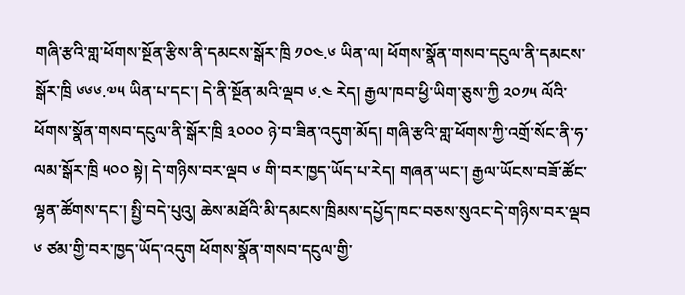གཞི་རྩའི་གླ་ཕོགས་སྔོན་རྩིས་ནི་དམངས་སྒོར་ཁྲི ༡༠༤.༦ ཡིན་ལ། ཕོགས་སྣོན་གསབ་དངུལ་ནི་དམངས་སྒོར་ཁྲི ༦༦༦.༧༥ ཡིན་པ་དང་། དེ་ནི་སྔོན་མའི་ལྡབ ༦.༤ རེད། རྒྱལ་ཁབ་ཕྱི་ཡིག་ཅུས་ཀྱི ༢༠༡༥ ལོའི་ཕོགས་སྣོན་གསབ་དངུལ་ནི་སྒོར་ཁྲི ༣༠༠༠ ཉེ་བ་ཟིན་འདུག་མོད། གཞི་རྩའི་གླ་ཕོགས་ཀྱི་འགྲོ་སོང་ནི་ཧ་ལམ་སྒོར་ཁྲི ༥༠༠ སྟེ། དེ་གཉིས་བར་ལྡབ ༦ གི་བར་ཁྱད་ཡོད་པ་རེད། གཞན་ཡང་། རྒྱལ་ཡོངས་བཟོ་ཚོང་ལྷན་ཚོགས་དང་། སྤྱི་བདེ་པུའུ། ཆེས་མཐོའི་མི་དམངས་ཁྲིམས་དཔྱོད་ཁང་བཅས་སུའང་དེ་གཉིས་བར་ལྡབ ༦ ཙམ་གྱི་བར་ཁྱད་ཡོད་འདུག ཕོགས་སྣོན་གསབ་དངུལ་གྱི་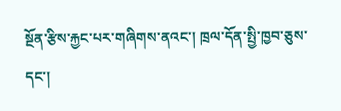སྔོན་རྩིས་རྐྱང་པར་གཞིགས་ནའང་། ཁྲལ་དོན་སྤྱི་ཁྱབ་ཅུས་དང་།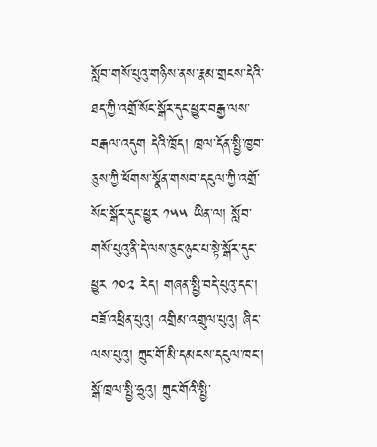སློབ་གསོ་པུའུ་གཉིས་ནས་རྣམ་གྲངས་དེའི་ཐད་ཀྱི་འགྲོ་སོང་སྒོར་དུང་ཕྱུར་བརྒྱ་ལས་བརྒལ་འདུག དེའི་ཁྲོད། ཁྲལ་དོན་སྤྱི་ཁྱབ་ཅུས་ཀྱི་ཕོགས་སྣོན་གསབ་དངུལ་ཀྱི་འགྲོ་སོང་སྒོར་དུང་ཕྱུར ༡༥༥ ཡིན་ལ། སློབ་གསོ་པུའུ་ནི་དེ་ལས་ཅུང་ཉུང་པ་སྟེ་སྒོར་དུང་ཕྱུར ༡༠༢ རེད། གཞན་སྤྱི་བདེ་པུའུ་དང་། བཟོ་འཕྲིན་པུའུ། འགྲིམ་འགྲུལ་པུའུ། ཞིང་ལས་པུའུ། ཀྲུང་གོ་མི་དམངས་དངུལ་ཁང་། སྒོ་ཁྲལ་སྤྱི་ཧྲུའུ། ཀྲུང་གོའི་སྤྱི་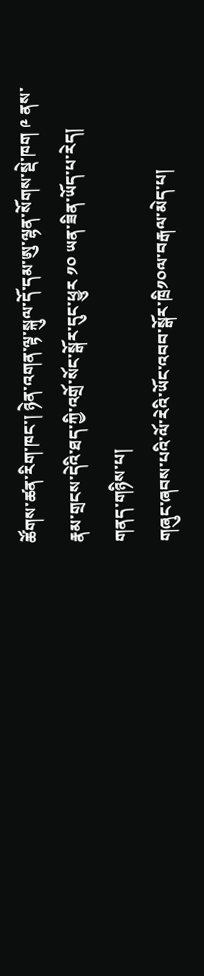ཚོགས་ཚན་རིག་ཁང་། ཉེན་འགན་ལྟ་སྐུལ་དོ་དམ་ཨུ་ལྷན་སོགས་སྡེ་ཁག ༩ ནས་རྣམ་གྲངས་དེའི་ཐད་ཀྱི་འགྲོ་སོང་སྒོར་དུང་ཕྱུར ༡༠ ཡན་ཟིན་ཡོད་པ་རེད།
གནད་གཉིས་པ།
གཞུང་ཞབས་པའི་ལོ་རེའི་ཡོང་འབབ་སྒོར་ཁྲི༡༠ལ་བརྒལ་མེད་པ།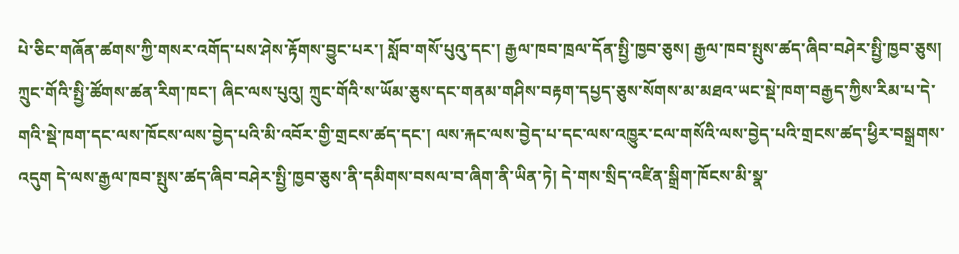པེ་ཅིང་གཞོན་ཚགས་ཀྱི་གསར་འགོད་པས་ཤེས་རྟོགས་བྱུང་པར་། སློབ་གསོ་པུའུ་དང་། རྒྱལ་ཁབ་ཁྲལ་དོན་སྤྱི་ཁྱབ་ཅུས། རྒྱལ་ཁབ་སྤུས་ཚད་ཞིབ་བཤེར་སྤྱི་ཁྱབ་ཅུས། ཀྲུང་གོའི་སྤྱི་ཚོགས་ཚན་རིག་ཁང་། ཞིང་ལས་པུའུ། ཀྲུང་གོའི་ས་ཡོམ་ཅུས་དང་གནམ་གཤིས་བརྟག་དཔྱད་ཅུས་སོགས་མ་མཐའ་ཡང་སྡེ་ཁག་བརྒྱད་ཀྱིས་རིམ་པ་དེ་གའི་སྡེ་ཁག་དང་ལས་ཁོངས་ལས་བྱེད་པའི་མི་འབོར་གྱི་གྲངས་ཚད་དང་། ལས་རྐང་ལས་བྱེད་པ་དང་ལས་འཁྱུར་ངལ་གསོའི་ལས་བྱེད་པའི་གྲངས་ཚད་ཕྱིར་བསྒྲགས་འདུག དེ་ལས་རྒྱལ་ཁབ་སྤུས་ཚད་ཞིབ་བཤེར་སྤྱི་ཁྱབ་ཅུས་ནི་དམིགས་བསལ་བ་ཞིག་ནི་ཡིན་ཏེ། དེ་གས་སྲིད་འཛིན་སྒྲིག་ཁོངས་མི་སྣ་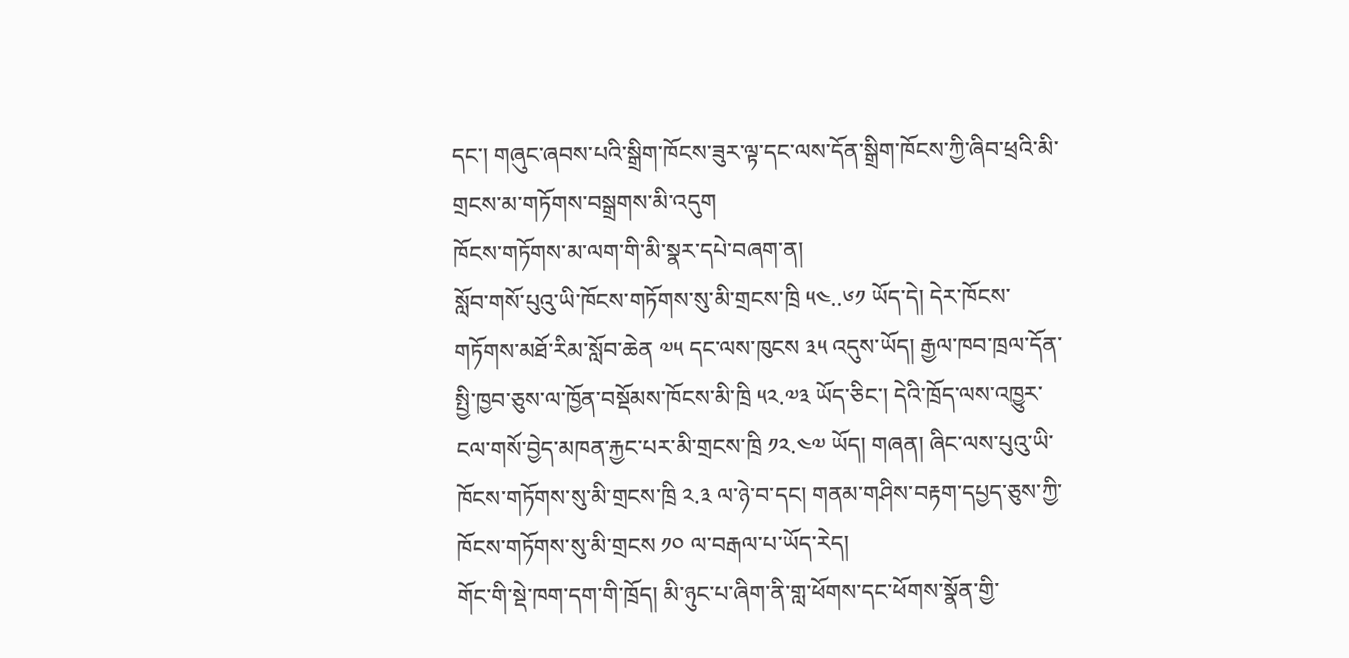དང་། གཞུང་ཞབས་པའི་སྒྲིག་ཁོངས་ཟུར་ལྟ་དང་ལས་དོན་སྒྲིག་ཁོངས་ཀྱི་ཞིབ་ཕྲའི་མི་གྲངས་མ་གཏོགས་བསྒྲགས་མི་འདུག
ཁོངས་གཏོགས་མ་ལག་གི་མི་སྣར་དཔེ་བཞག་ན།
སློབ་གསོ་པུའུ་ཡི་ཁོངས་གཏོགས་སུ་མི་གྲངས་ཁྲི ༥༤..༦༡ ཡོད་དེ། དེར་ཁོངས་གཏོགས་མཐོ་རིམ་སློབ་ཆེན ༧༥ དང་ལས་ཁུངས ༣༥ འདུས་ཡོད། རྒྱལ་ཁབ་ཁྲལ་དོན་སྤྱི་ཁྱབ་ཅུས་ལ་ཁྱོན་བསྡོམས་ཁོངས་མི་ཁྲི ༥༢.༧༣ ཡོད་ཅིང་། དེའི་ཁྲོད་ལས་འཁྱུར་ངལ་གསོ་བྱེད་མཁན་རྐྱང་པར་མི་གྲངས་ཁྲི ༡༢.༤༧ ཡོད། གཞན། ཞིང་ལས་པུའུ་ཡི་ཁོངས་གཏོགས་སུ་མི་གྲངས་ཁྲི ༢.༣ ལ་ཉེ་བ་དང། གནམ་གཤིས་བརྟག་དཔྱད་ཅུས་ཀྱི་ཁོངས་གཏོགས་སུ་མི་གྲངས ༡༠ ལ་བརྒལ་པ་ཡོད་རེད།
གོང་གི་སྡེ་ཁག་དག་གི་ཁྲོད། མི་ཉུང་པ་ཞིག་ནི་གླ་ཕོགས་དང་ཕོགས་སྣོན་གྱི་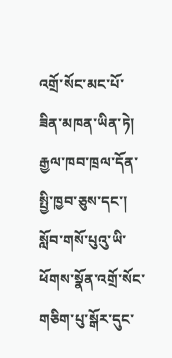འགྲོ་སོང་མང་པོ་ཟིན་མཁན་ཡིན་ཏེ། རྒྱལ་ཁབ་ཁྲལ་དོན་སྤྱི་ཁྱབ་ཅུས་དང་། སློབ་གསོ་པུའུ་ཡི་ཕོགས་སྣོན་འགྲོ་སོང་གཅིག་པུ་སྒོར་དུང་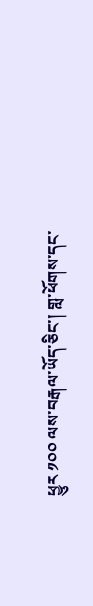ཕྱུར ༡༠༠ ལས་བརྒལ་ཡོད་ཅིང་། གླ་ཕོགས་དང་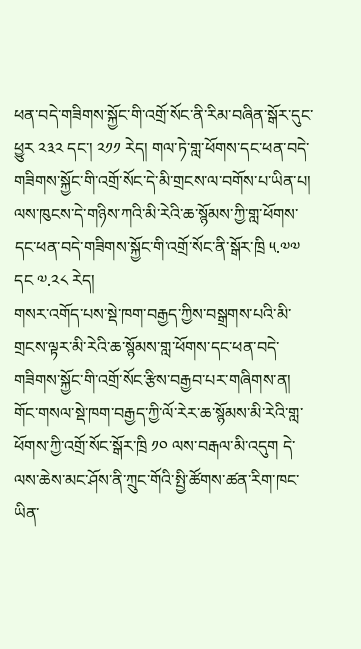ཕན་བདེ་གཟིགས་སྐྱོང་གི་འགྲོ་སོང་ནི་རིམ་བཞིན་སྒོར་དུང་ཕྱུར ༢༣༢ དང་། ༢༡༡ རེད། གལ་ཏེ་གླ་ཕོགས་དང་ཕན་བདེ་གཟིགས་སྐྱོང་གི་འགྲོ་སོང་དེ་མི་གྲངས་ལ་བགོས་པ་ཡིན་པ། ལས་ཁུངས་དེ་གཉིས་ཀའི་མི་རེའི་ཆ་སྙོམས་ཀྱི་གླ་ཕོགས་དང་ཕན་བདེ་གཟིགས་སྐྱོང་གི་འགྲོ་སོང་ནི་སྒོར་ཁྲི ༥.༧༧ དང ༧.༢༨ རེད།
གསར་འགོད་པས་སྡེ་ཁག་བརྒྱད་ཀྱིས་བསྒྲགས་པའི་མི་གྲངས་ལྟར་མི་རེའི་ཆ་སྙོམས་གླ་ཕོགས་དང་ཕན་བདེ་གཟིགས་སྐྱོང་གི་འགྲོ་སོང་རྩིས་བརྒྱབ་པར་གཞིགས་ན། གོང་གསལ་སྡེ་ཁག་བརྒྱད་ཀྱི་ལོ་རེར་ཆ་སྙོམས་མི་རེའི་གླ་ཕོགས་ཀྱི་འགྲོ་སོང་སྒོར་ཁྲི ༡༠ ལས་བརྒལ་མི་འདུག དེ་ལས་ཆེས་མང་ཤོས་ནི་ཀྲུང་གོའི་སྤྱི་ཚོགས་ཚན་རིག་ཁང་ཡིན་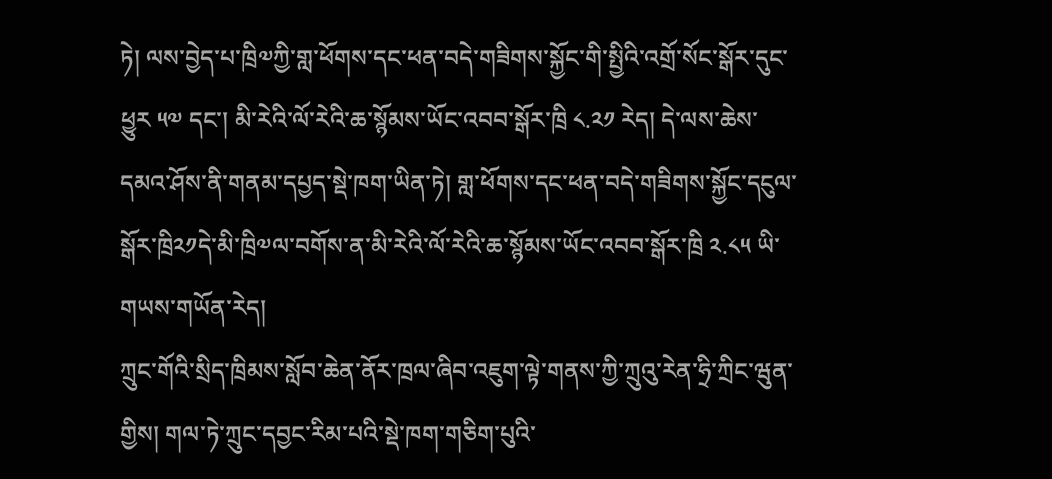ཏེ། ལས་བྱེད་པ་ཁྲི༧ཀྱི་གླ་ཕོགས་དང་ཕན་བདེ་གཟིགས་སྐྱོང་གི་སྤྱིའི་འགྲོ་སོང་སྒོར་དུང་ཕྱུར ༥༧ དང་། མི་རེའི་ལོ་རེའི་ཆ་སྙོམས་ཡོང་འབབ་སྒོར་ཁྲི ༨.༢༡ རེད། དེ་ལས་ཆེས་དམའ་ཤོས་ནི་གནམ་དཔྱད་སྡེ་ཁག་ཡིན་ཏེ། གླ་ཕོགས་དང་ཕན་བདེ་གཟིགས་སྐྱོང་དངུལ་སྒོར་ཁྲི༢༡དེ་མི་ཁྲི༧ལ་བགོས་ན་མི་རེའི་ལོ་རེའི་ཆ་སྙོམས་ཡོང་འབབ་སྒོར་ཁྲི ༢.༨༥ ཡི་གཡས་གཡོན་རེད།
ཀྲུང་གོའི་སྲིད་ཁྲིམས་སློབ་ཆེན་ནོར་ཁྲལ་ཞིབ་འཇུག་ལྟེ་གནས་ཀྱི་ཀྲུའུ་རེན་ཧྲི་ཀྲིང་ཝུན་གྱིས། གལ་ཏེ་ཀྲུང་དབྱང་རིམ་པའི་སྡེ་ཁག་གཅིག་པུའི་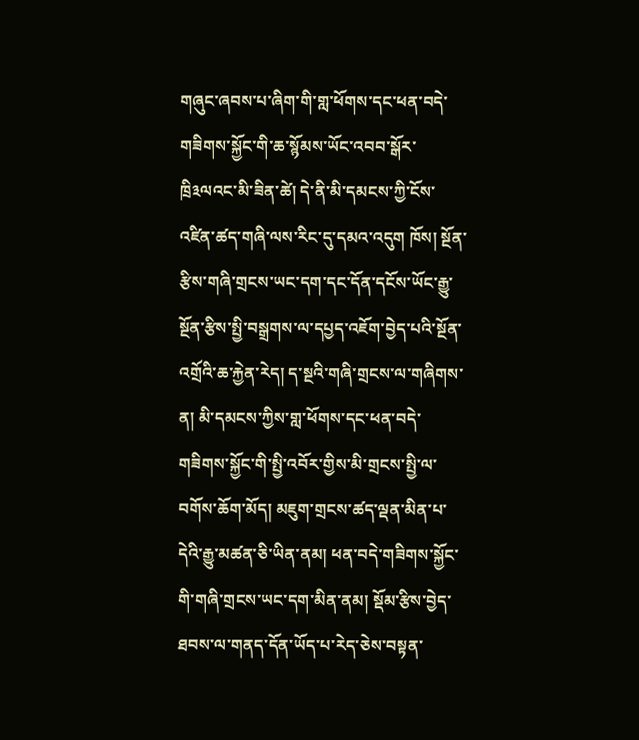གཞུང་ཞབས་པ་ཞིག་གི་གླ་ཕོགས་དང་ཕན་བདེ་གཟིགས་སྐྱོང་གི་ཆ་སྙོམས་ཡོང་འབབ་སྒོར་ཁྲི༣ལའང་མི་ཟིན་ཚེ། དེ་ནི་མི་དམངས་ཀྱི་ངོས་འཛིན་ཚད་གཞི་ལས་རིང་དུ་དམའ་འདུག ཁོས། སྔོན་རྩིས་གཞི་གྲངས་ཡང་དག་དང་དོན་དངོས་ཡོང་རྒྱུ་སྔོན་རྩིས་སྤྱི་བསྒྲགས་ལ་དཔྱད་འཇོག་བྱེད་པའི་སྔོན་འགྲོའི་ཆ་རྐྱེན་རེད། ད་སྔའི་གཞི་གྲངས་ལ་གཞིགས་ན། མི་དམངས་ཀྱིས་གླ་ཕོགས་དང་ཕན་བདེ་གཟིགས་སྐྱོང་གི་སྤྱི་འབོར་གྱིས་མི་གྲངས་སྤྱི་ལ་བགོས་ཆོག་མོད། མཇུག་གྲངས་ཚད་ལྡན་མིན་པ་དེའི་རྒྱུ་མཚན་ཅི་ཡིན་ནམ། ཕན་བདེ་གཟིགས་སྐྱོང་གི་གཞི་གྲངས་ཡང་དག་མིན་ནམ། སྡོམ་རྩིས་བྱེད་ཐབས་ལ་གནད་དོན་ཡོད་པ་རེད་ཅེས་བསྟན་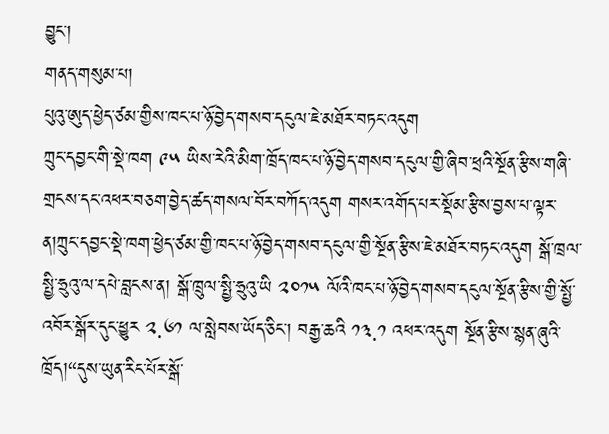བྱུང་།
གནད་གསུམ་པ།
པུའུ་ཨུད་ཕྱེད་ཙམ་གྱིས་ཁང་པ་ཉོ་བྱེད་གསབ་དངུལ་ཇེ་མཐོར་བཏང་འདུག
ཀྲུང་དབྱང་གི་སྡེ་ཁག ༩༥ ཡིས་རེའི་མིག་ཁྲོད་ཁང་པ་ཉོ་བྱེད་གསབ་དངུལ་གྱི་ཞིབ་ཕྲའི་སྔོན་རྩིས་གཞི་གྲངས་དང་འཕར་བཅག་བྱེད་ཚད་གསལ་བོར་བཀོད་འདུག གསར་འགོད་པར་སྡོམ་རྩིས་བྱས་པ་ལྟར་ན།ཀྲུང་དབྱང་སྡེ་ཁག་ཕྱེད་ཙམ་གྱི་ཁང་པ་ཉོ་བྱེད་གསབ་དངུལ་གྱི་སྔོན་རྩིས་ཇེ་མཐོར་བཏང་འདུག སྒོ་ཁྲལ་སྤྱི་ཧྲུའུ་ལ་དཔེ་བླངས་ན། སྒོ་ཁྲུལ་སྤྱི་ཧྲུའུ་ཡི ༢༠༡༥ ལོའི་ཁང་པ་ཉོ་བྱེད་གསབ་དངུལ་སྔོན་རྩིས་གྱི་སྤྱོ་འབོར་སྒོར་དུང་ཕྱུར ༢.༦༡ ལ་སླེབས་ཡོད་ཅིང་། བརྒྱ་ཆའི ༡༣.༡ འཕར་འདུག སྔོན་རྩིས་སྙན་ཞུའི་ཁྲོད།“དུས་ཡུན་རིང་པོར་སྒོ་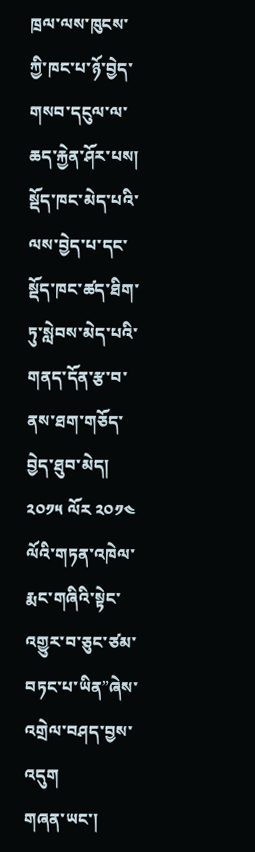ཁྲལ་ལས་ཁུངས་ཀྱི་ཁང་པ་ཉོ་བྱེད་གསབ་དངུལ་ལ་ཆད་རྐྱེན་ཤོར་པས། སྡོད་ཁང་མེད་པའི་ལས་བྱེད་པ་དང་སྡོད་ཁང་ཚད་ཐིག་ཏུ་སླེབས་མེད་པའི་གནད་དོན་རྩ་བ་ནས་ཐག་གཅོད་བྱེད་ཐུབ་མེད། ༢༠༡༥ ལོར ༢༠༡༤ ལོའི་གཏན་འཁེལ་རྨང་གཞིའི་སྟེང་འགྱུར་བ་ཅུང་ཙམ་བཏང་པ་ཡིན”ཞེས་འགྲེལ་བཤད་བྱས་འདུག
གཞན་ཡང་།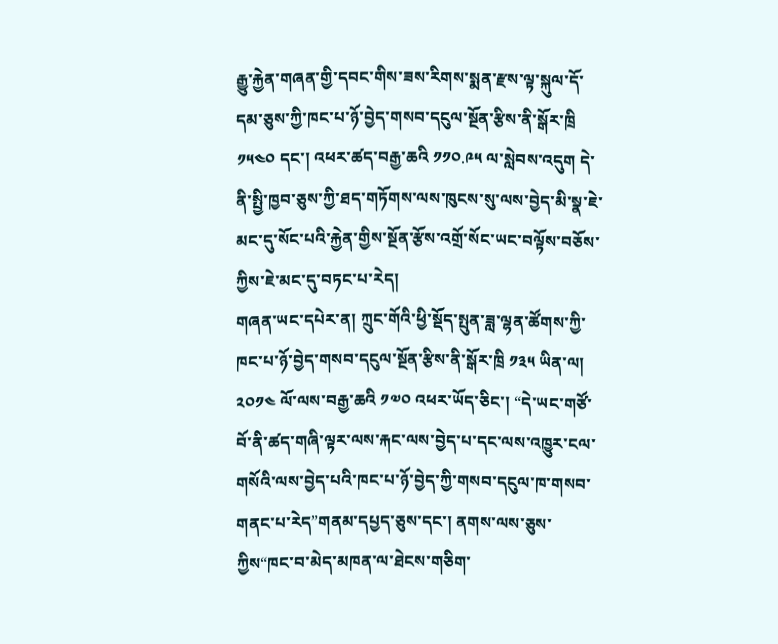རྒྱུ་རྐྱེན་གཞན་གྱི་དབང་གིས་ཟས་རིགས་སྨན་རྫས་ལྟ་སྐུལ་དོ་དམ་ཅུས་ཀྱི་ཁང་པ་ཉོ་བྱེད་གསབ་དངུལ་སྔོན་རྩིས་ནི་སྒོར་ཁྲི ༡༥༤༠ དང་། འཕར་ཚད་བརྒྱ་ཆའི ༡༡༠.༩༥ ལ་སླེབས་འདུག དེ་ནི་སྤྱི་ཁྱབ་ཅུས་ཀྱི་ཐད་གཏོགས་ལས་ཁུངས་སུ་ལས་བྱེད་མི་སྣ་ཇེ་མང་དུ་སོང་པའི་རྐྱེན་གྱིས་སྔོན་རྩོས་འགྲོ་སོང་ཡང་བལྟོས་བཅོས་ཀྱིས་ཇེ་མང་དུ་བཏང་པ་རེད།
གཞན་ཡང་དཔེར་ན། ཀྲུང་གོའི་ཕྱི་སྡོད་སྤུན་ཟླ་ལྷན་ཚོགས་ཀྱི་ཁང་པ་ཉོ་བྱེད་གསབ་དངུལ་སྔོན་རྩིས་ནི་སྒོར་ཁྲི ༡༣༥ ཡིན་ལ། ༢༠༡༤ ལོ་ལས་བརྒྱ་ཆའི ༡༧༠ འཕར་ཡོད་ཅིང་། “དེ་ཡང་གཙོ་བོ་ནི་ཚད་གཞི་ལྟར་ལས་རྐང་ལས་བྱེད་པ་དང་ལས་འཁྱུར་ངལ་གསོའི་ལས་བྱེད་པའི་ཁང་པ་ཉོ་བྱེད་ཀྱི་གསབ་དངུལ་ཁ་གསབ་གནང་པ་རེད”གནམ་དཔྱད་ཅུས་དང་། ནགས་ལས་ཅུས་ཀྱིས“ཁང་བ་མེད་མཁན་ལ་ཐེངས་གཅིག་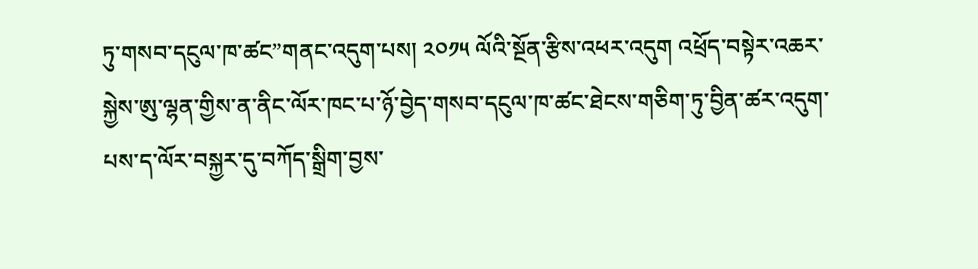ཏུ་གསབ་དངུལ་ཁ་ཚང”གནང་འདུག་པས། ༢༠༡༥ ལོའི་སྔོན་རྩིས་འཕར་འདུག འཕྲོད་བསྟེར་འཆར་སྐྱེས་ཨུ་ལྷན་གྱིས་ན་ནིང་ལོར་ཁང་པ་ཉོ་བྱེད་གསབ་དངུལ་ཁ་ཚང་ཐེངས་གཅིག་ཏུ་བྱིན་ཚར་འདུག་པས་ད་ལོར་བསྐྱར་དུ་བཀོད་སྒྲིག་བྱས་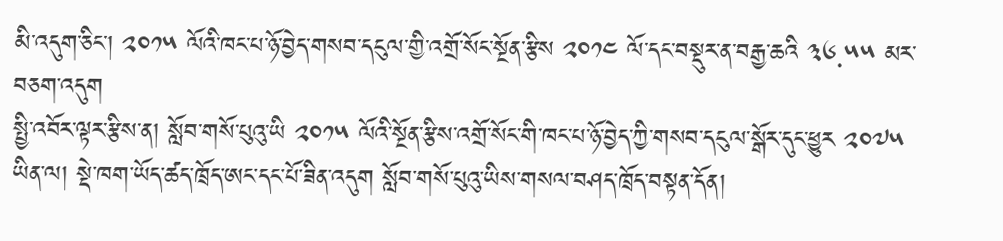མི་འདུག་ཅིང་། ༢༠༡༥ ལོའི་ཁང་པ་ཉོ་བྱེད་གསབ་དངུལ་གྱི་འགྲོ་སོང་སྔོན་རྩིས ༢༠༡༤ ལོ་དང་བསྡུར་ན་བརྒྱ་ཆའི ༣༦.༥༥ མར་བཅག་འདུག
སྤྱི་འབོར་ལྟར་རྩིས་ན། སློབ་གསོ་པུའུ་ཡི ༢༠༡༥ ལོའི་སྔོན་རྩིས་འགྲོ་སོང་གི་ཁང་པ་ཉོ་བྱེད་ཀྱི་གསབ་དངུལ་སྒོར་དུང་ཕྱུར ༢༠༧༥ ཡིན་ལ། སྡེ་ཁག་ཡོད་ཚད་ཁྲོད་ཨང་དང་པོ་ཟིན་འདུག སློབ་གསོ་པུའུ་ཡིས་གསལ་བཤད་ཁྲོད་བསྟན་དོན།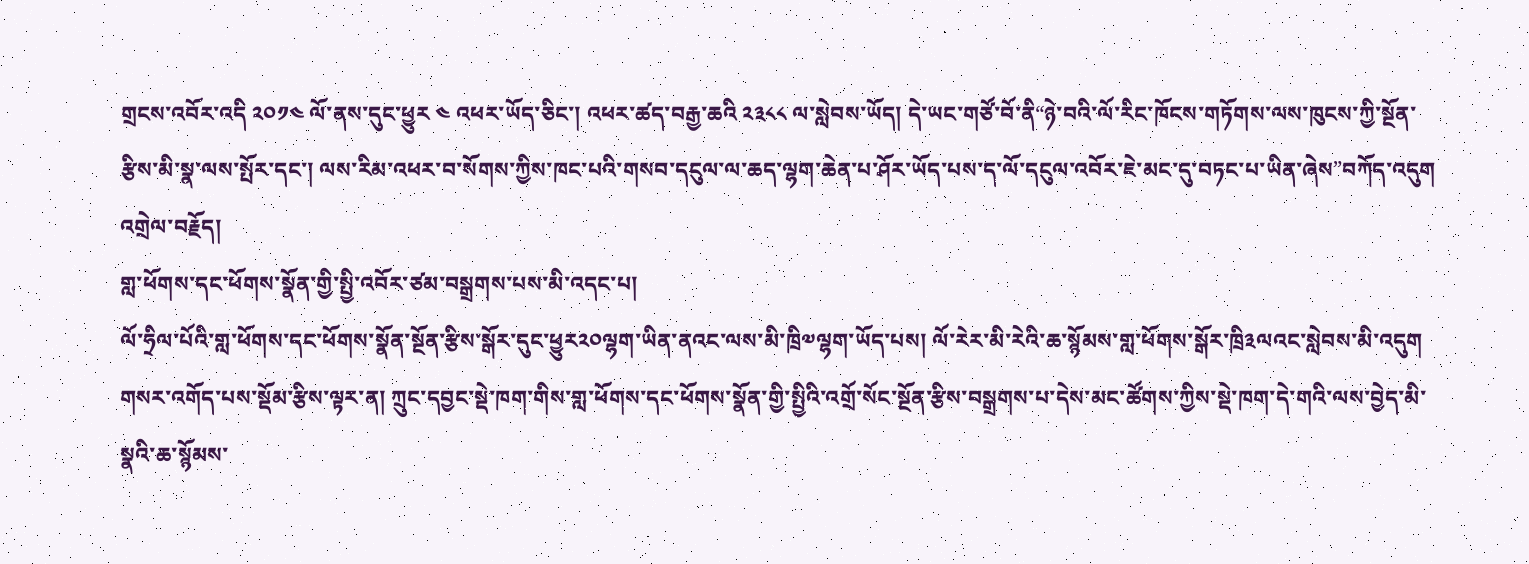གྲངས་འབོར་འདི ༢༠༡༤ ལོ་ནས་དུང་ཕྱུར ༤ འཕར་ཡོད་ཅིང་། འཕར་ཚད་བརྒྱ་ཆའི ༢༣༨༨ ལ་སླེབས་ཡོད། དེ་ཡང་གཙོ་བོ་ནི“ཉེ་བའི་ལོ་རིང་ཁོངས་གཏོགས་ལས་ཁུངས་ཀྱི་སྔོན་རྩིས་མི་སྣ་ལས་སྤོར་དང་། ལས་རིམ་འཕར་བ་སོགས་ཀྱིས་ཁང་པའི་གསབ་དངུལ་ལ་ཆད་ལྷག་ཆེན་པ་ཤོར་ཡོད་པས་ད་ལོ་དངུལ་འབོར་ཇེ་མང་དུ་བཏང་པ་ཡིན་ཞེས”བཀོད་འདུག
འགྲེལ་བརྗོད།
གླ་ཕོགས་དང་ཕོགས་སྣོན་གྱི་སྤྱི་འབོར་ཙམ་བསྒྲགས་པས་མི་འདང་པ།
ལོ་ཧྲིལ་པོའི་གླ་ཕོགས་དང་ཕོགས་སྣོན་སྔོན་རྩིས་སྒོར་དུང་ཕྱུར༢༠ལྷག་ཡིན་ནའང་ལས་མི་ཁྲི༧ལྷག་ཡོད་པས། ལོ་རེར་མི་རེའི་ཆ་སྙོམས་གླ་ཕོགས་སྒོར་ཁྲི༣ལའང་སླེབས་མི་འདུག གསར་འགོད་པས་སྡོམ་རྩིས་ལྟར་ན། ཀྲུང་དབྱང་སྡེ་ཁག་གིས་གླ་ཕོགས་དང་ཕོགས་སྣོན་གྱི་སྤྱིའི་འགྲོ་སོང་སྔོན་རྩིས་བསྒྲགས་པ་དེས་མང་ཚོགས་ཀྱིས་སྡེ་ཁག་དེ་གའི་ལས་བྱེད་མི་སྣའི་ཆ་སྙོམས་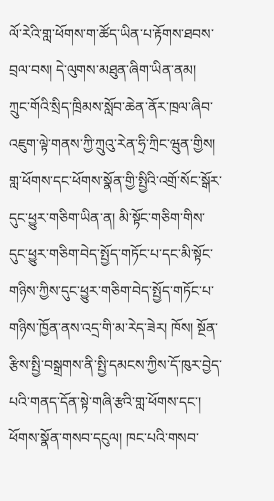ལོ་རེའི་གླ་ཕོགས་ག་ཚོད་ཡིན་པ་རྟོགས་ཐབས་བྲལ་བས། དེ་ལུགས་མཐུན་ཞིག་ཡིན་ནམ།
ཀྲུང་གོའི་སྲིད་ཁྲིམས་སློབ་ཆེན་ནོར་ཁྲལ་ཞིབ་འཇུག་ལྟེ་གནས་ཀྱི་ཀྲུའུ་རེན་ཧྲི་ཀྲིང་ཝུན་གྱིས། གླ་ཕོགས་དང་ཕོགས་སྣོན་གྱི་སྤྱིའི་འགྲོ་སོང་སྒོར་དུང་ཕྱུར་གཅིག་ཡིན་ན། མི་སྟོང་གཅིག་གིས་དུང་ཕྱུར་གཅིག་བེད་སྤྱོད་གཏོང་པ་དང་མི་སྟོང་གཉིས་ཀྱིས་དུང་ཕྱུར་གཅིག་བེད་སྤྱོད་གཏོང་པ་གཉིས་ཁྱོན་ནས་འདྲ་གི་མ་རེད་ཟེར། ཁོས། སྔོན་རྩིས་སྤྱི་བསྒྲགས་ནི་སྤྱི་དམངས་ཀྱིས་དོ་ཁུར་བྱེད་པའི་གནད་དོན་སྟེ་གཞི་རྩའི་གླ་ཕོགས་དང་། ཕོགས་སྣོན་གསབ་དངུལ། ཁང་པའི་གསབ་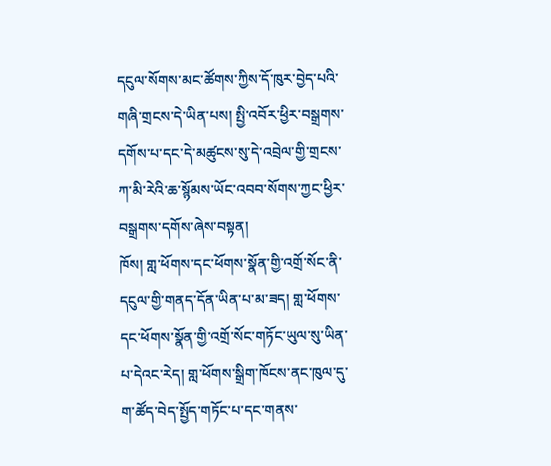དངུལ་སོགས་མང་ཚོགས་ཀྱིས་དོ་ཁུར་བྱེད་པའི་གཞི་གྲངས་དེ་ཡིན་པས། སྤྱི་འབོར་ཕྱིར་བསྒྲགས་དགོས་པ་དང་དེ་མཚུངས་སུ་དེ་འབྲེལ་གྱི་གྲངས་ཀ་མི་རེའི་ཆ་སྙོམས་ཡོང་འབབ་སོགས་ཀྱང་ཕྱིར་བསྒྲགས་དགོས་ཞེས་བསྟན།
ཁོས། གླ་ཕོགས་དང་ཕོགས་སྣོན་གྱི་འགྲོ་སོང་ནི་དངུལ་གྱི་གནད་དོན་ཡིན་པ་མ་ཟད། གླ་ཕོགས་དང་ཕོགས་སྣོན་གྱི་འགྲོ་སོང་གཏོང་ཡུལ་སུ་ཡིན་པ་དེའང་རེད། གླ་ཕོགས་སྒྲིག་ཁོངས་ནང་ཁུལ་དུ་ག་ཚོད་བེད་སྤྱོད་གཏོང་པ་དང་གནས་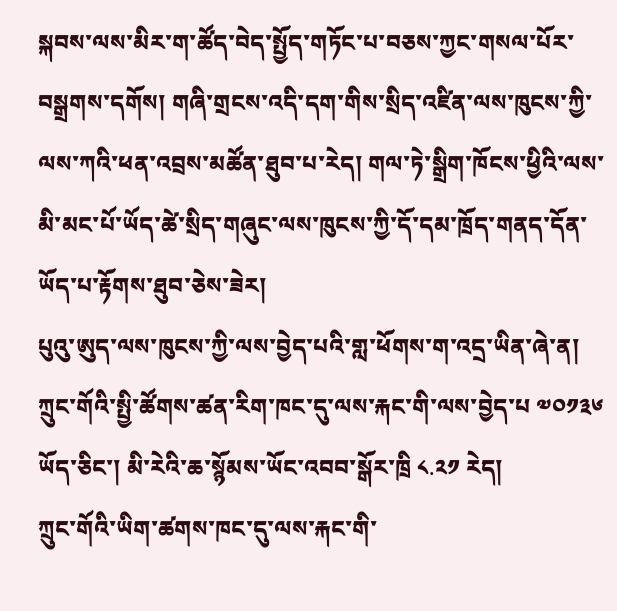སྐབས་ལས་མིར་ག་ཚོད་བེད་སྤྱོད་གཏོང་པ་བཅས་ཀྱང་གསལ་པོར་བསྒྲགས་དགོས། གཞི་གྲངས་འདི་དག་གིས་སྲིད་འཛིན་ལས་ཁུངས་ཀྱི་ལས་ཀའི་ཕན་འབྲས་མཚོན་ཐུབ་པ་རེད། གལ་ཏེ་སྒྲིག་ཁོངས་ཕྱིའི་ལས་མི་མང་པོ་ཡོད་ཚེ་སྲིད་གཞུང་ལས་ཁུངས་ཀྱི་དོ་དམ་ཁྲོད་གནད་དོན་ཡོད་པ་རྟོགས་ཐུབ་ཅེས་ཟེར།
པུའུ་ཨུད་ལས་ཁུངས་ཀྱི་ལས་བྱེད་པའི་གླ་ཕོགས་ག་འདྲ་ཡིན་ཞེ་ན།
ཀྲུང་གོའི་སྤྱི་ཚོགས་ཚན་རིག་ཁང་དུ་ལས་རྐང་གི་ལས་བྱེད་པ ༧༠༡༣༦ ཡོད་ཅིང་། མི་རེའི་ཆ་སྙོམས་ཡོང་འབབ་སྒོར་ཁྲི ༨.༢༡ རེད།
ཀྲུང་གོའི་ཡིག་ཚགས་ཁང་དུ་ལས་རྐང་གི་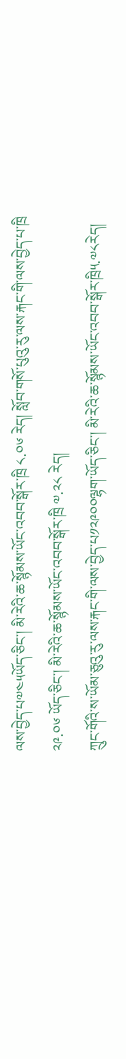ལས་བྱེད་པ༧༤༥ཡོད་ཅིང་། མི་རེའི་ཆ་སྙོམས་ཡོང་འབབ་སྒོར་ཁྲི ༨.༠༦ རེད། སློབ་གསོ་པུའུ་རུ་ལས་རྐང་གི་ལས་བྱེད་པ་ཁྲི ༢༩.༠༦ ཡོད་ཅིང་། མི་རེའི་ཆ་སྙོམས་ཡོང་འབབ་སྒོར་ཁྲི ༧.༢༨ རེད།
ཀྲུང་གོའི་ས་ཡོམ་ཅུའུ་རུ་ལས་རྐང་གི་ལས་བྱེད་པ༡༢༩༠༠ལྷག་ཡོད་ཅིང་། མི་རེའི་ཆ་སྙོམས་ཡོང་འབབ་སྒོར་ཁྲི༥.༧༨རེད།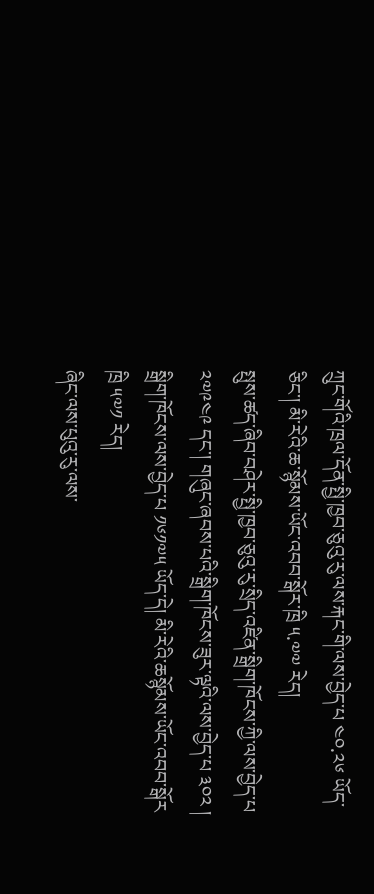ཀྲུང་གོའི་ཁྲལ་དོན་སྤྱི་ཁྱབ་ཅུའུ་རུ་ལས་རྐང་གི་ལས་བྱེད་པ ༤༠.༢༦ ཡོད་ཅིང་། མི་རེའི་ཆ་སྙོམས་ཡོང་འབབ་སྒོར་ཁྲི ༥.༧༧ རེད།
སྤུས་ཚད་ཞིབ་བཤེར་སྤྱི་ཁྱབ་ཅུའུ་རུ་སྲིད་འཛིན་སྒྲིག་ཁོངས་ཀྱི་ལས་བྱེད་པ ༢༧༩༤༩ དང་། གཞུང་ཞབས་པའི་སྒྲིག་ཁོངས་ཟུར་ལྟའི་ལས་བྱེད་པ ༣༠༢ ། སྒྲིག་ཁོངས་ལས་བྱེད་པ ༡༦༡༧༥ ཡོད་དེ། མི་རེའི་ཆསྙོམས་ཡོང་འབབ་སྒོར ཁྲི ༥༧༡ རེད།
ཞིང་ལས་པུའུ་རུ་ལས་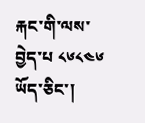རྐང་གི་ལས་བྱེད་པ ༨༦༨༤༦ ཡོད་ཅིང་།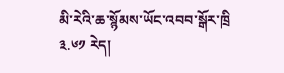མི་རེའི་ཆ་སྙོམས་ཡོང་འབབ་སྒོར་ཁྲི ༣.༦༡ རེད།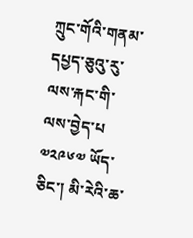ཀྲུང་གོའི་གནམ་དཔྱད་ཅུའུ་རུ་ལས་རྐང་གི་ལས་བྱེད་པ ༧༢༩༦༧ ཡོད་ཅིང་། མི་རེའི་ཆ་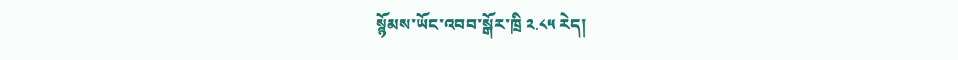སྙོམས་ཡོང་འབབ་སྒོར་ཁྲི ༢.༨༥ རེད།